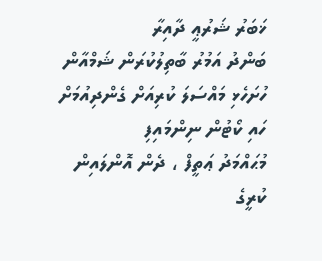ޚަބަރު ޝަރުޢީ ދާއިރާ
ބަންދު އަމުރު ބާތިލުކުރަން ޝަމްއާން ހުށަހެޅި މައްސަލަ ކުރިއަށް ގެންދިއުމަށް ހައި ކޯޓުން ނިންމައިފި
މުޙައްމަދު ޢަތީފް ، ދެން އޮންލައިން
ކުރީގެ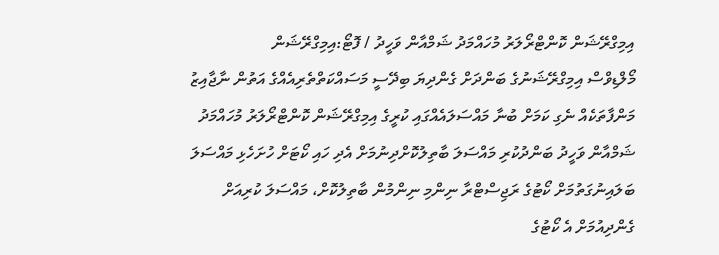އިމިގްރޭޝަން ކޮންޓްރޯލަރު މުހައްމަދު ޝަމްއާން ވަހީދު / ފޮޓޯ:އިމިގްރޭޝަން
މޯލްޑިވްސް އިމިގްރޭޝަނުގެ ބަންދަށް ގެންދިޔަ ބިދޭސީ މަސައްކަތްތެރިއެއްގެ އަތުން ނާޖާއިޒު މަންފާތަކެއް ނެގި ކަމަށް ބުނާ މައްސަލައެއްގައި ކުރީގެ އިމިގްރޭޝަން ކޮންޓްރޯލަރު މުހައްމަދު ޝަމްއާން ވަހީދު ބަންދުކުރި މައްސަލަ ބާތިލުކޮށްދިނުމަށް އެދި ހައި ކޯޓަށް ހުށަހެޅި މައްސަލަ ބަލައިނުގަތުމަށް ކޯޓުގެ ރަޖިސްޓްރާ ނިންމި ނިންމުން ބާތިލުކޮށް، މައްސަލަ ކުރިއަށް ގެންދިއުމަށް އެ ކޯޓުގެ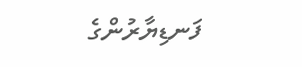ފަނޑިޔާރުންގެ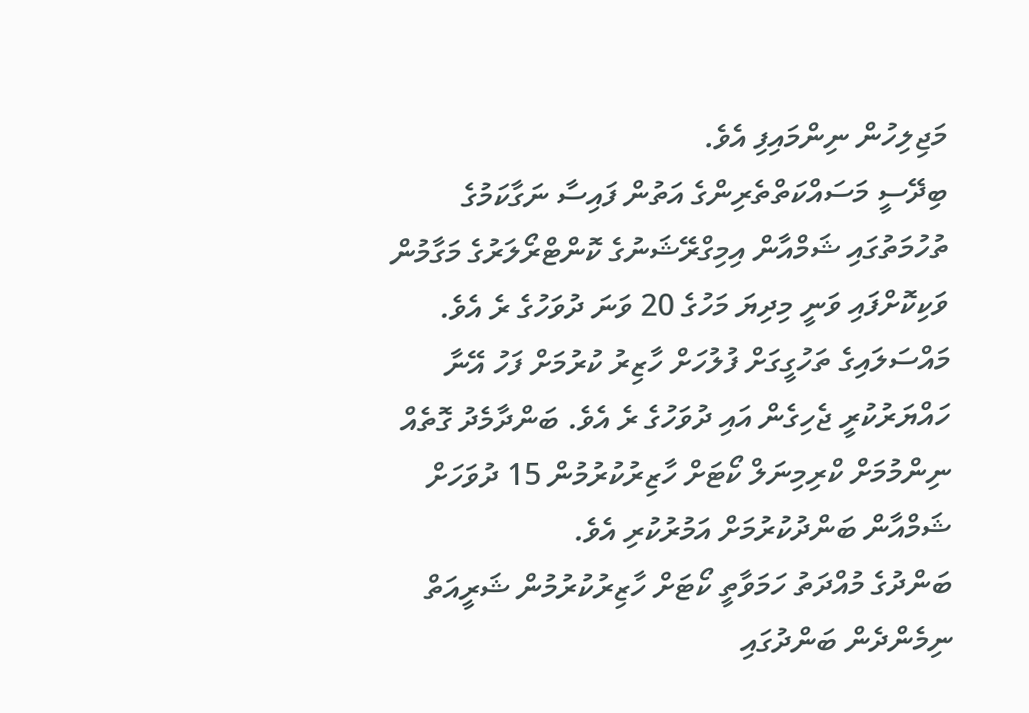މަޖިލިހުން ނިންމައިފި އެވެ.
ބިދޭސީ މަސައްކަތްތެރިންގެ އަތުން ފައިސާ ނަގާކަމުގެ ތުހުމަތުގައި ޝަމްއާން އިމިގްރޭޝަނުގެ ކޮންޓްރޯލަރުގެ މަގާމުން ވަކިކޮށްފައި ވަނީ މިދިޔަ މަހުގެ 20 ވަނަ ދުވަހުގެ ރެ އެވެ. މައްސަލައިގެ ތަހުގީގަށް ފުލުހަށް ހާޒިރު ކުރުމަށް ފަހު އޭނާ ހައްޔަރުކުރީ ޖެހިގެން އައި ދުވަހުގެ ރެ އެވެ. ބަންދާމެދު ގޮތެއް ނިންމުމަށް ކްރިމިނަލް ކޯޓަށް ހާޒިރުކުރުމުން 15 ދުވަހަށް ޝަމްއާން ބަންދުކުރުމަށް އަމުރުކުރި އެވެ.
ބަންދުގެ މުއްދަތު ހަމަވާތީ ކޯޓަށް ހާޒިރުކުރުމުން ޝަރީއަތް ނިމެންދެން ބަންދުގައި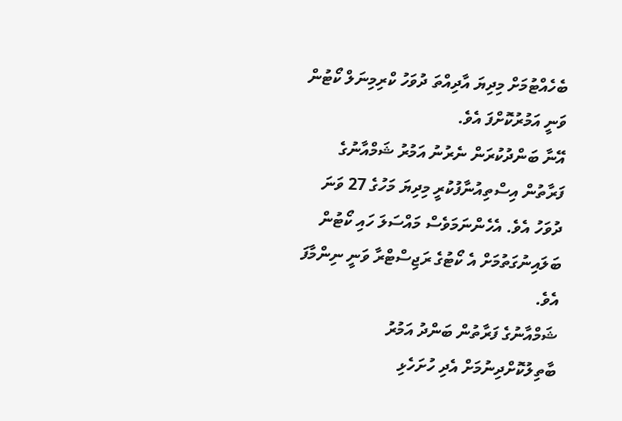ބެހެއްޓުމަށް މިދިޔަ އާދިއްތަ ދުވަހު ކްރިމިނަލް ކޯޓުން ވަނީ އަމުރުކޮށްފަ އެވެ.
އޭނާ ބަންދުކުރަން ނެރުނު އަމުރު ޝަމްއާނުގެ ފަރާތުން އިސްތިއުނާފުކުރީ މިދިޔަ މަހުގެ 27 ވަނަ ދުވަހު އެވެ. އެހެންނަމަވެސް މައްސަލަ ހައި ކޯޓުން ބަލައިނުގަތުމަށް އެ ކޯޓުގެ ރަޖިސްޓްރާ ވަނީ ނިންމާފަ އެވެ.
ޝަމްއާނުގެ ފަރާތުން ބަންދު އަމުރު ބާތިލުކޮށްދިނުމަށް އެދި ހުށަހެޅި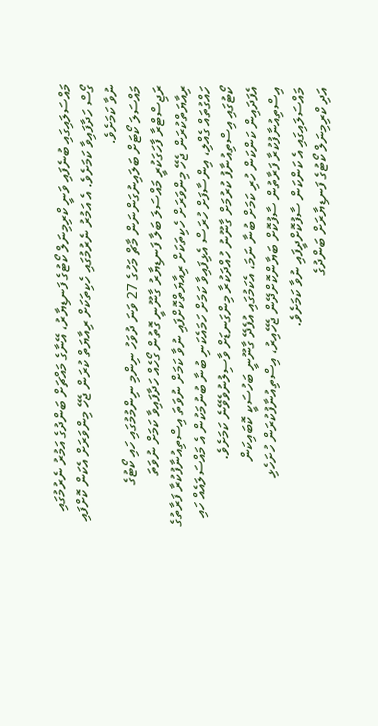މައްސަލައިގައި ބުނެފައި ވަނީ ކްރިމިނަލް ކޯޓުގެ ފަނޑިޔާރު، އޭނާގެ މައްޗަށް ބަންދުގެ އަމުރު ނެރުމުގައި ގޯސް ހަދާފައިވާ ކަމަށެވެ. އެ އަމުރު ނެރުމުގައި ހެކިތަކަށް ރިއާޔަތް ކުރަން ޖެހޭ މިންވަރަށް އެކަން ކޮށްފައި ނުވާ ކަމަށެވެ.
މައްސަލަ ކޯޓަށް ބަލައިނުގަންނަން މާޗް މަހުގެ 27 ވަނަ ދުވަހު ނިންމި ނިންމުމުގައި ހައި ކޯޓުގެ ރަޖިސްޓްރާ ފާހަގަކުރީ މައްސަލަ ބަލާ ފަނޑިޔާރު ގާނޫނީ ގޮތުން ގޯހެއް ހަދާފައިވާ ކަމަށް ނުވަތަ ރިއާޔަތްކުރަން ޖެހޭ މިންވަރަށް ހެކިތަކަށް ރިއާޔަތްކޮށްފައި ނުވާ ކަމަށް ނުވަތަ އިސްތިއުނާފުކުރާ ފަރާތުގެ ހައްގުތައް ގެއްލި، އިންސާފަށް ހުރަސް އެޅިފައިވާ ކަމަށް ހަމައެކަނި ބުނާ ބުނުމަކުން އެ މައްސަލައެއް ހައި ކޯޓުގައި އިސްތިއުނާފު ކުރުމަށް ގާނޫނު ހުއްދަކުރާ މިންގަނޑަށް ވާސިލުނުވެވޭނެ ކަމަށެވެ.
އެފަދައިން ކަންކަން ހުރި ކަމަށް ބުނާ ނަމަ، އެކަމުގައި އުފެދޭ ގާނޫނީ ބަހުސަކީ ކޮބައިކަން އިސްތިއުނާފުކުރާ ފަރާތުން ސާފުކޮށް ބަޔާންކޮށްދޭން ޖެހޭއިރު، އިސްތިއުނާފުކުރަން ހުށަހެޅި މައްސަލައިގައި އެ ކަންކަން ސާފުކޮށްދީފައި ނުވާ ކަމަށެވެ.
އަދި ކްރިމިނަލް ކޯޓުގެ ފަނޑިޔާރަށް ބަންދުގެ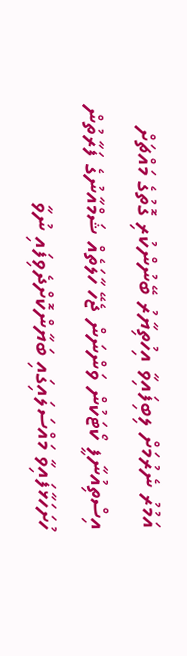އަމުރު ނެރުމަށް ލިބިފައިވާ އިހުތިޔާރު ބޭނުންކުރި ގޮތުގެ މައްޗަށް އިސްތިއުނާފީ ކޯޓަކުން ވަންނަން ޖެހޭ ހާލަތެއް ޝަމްއާނުގެ ފަރާތުން ހުށަހަޅާފައިވާ މައްސަލައިގައި ބަޔާންކޮށްދެވިފައި ނުވާ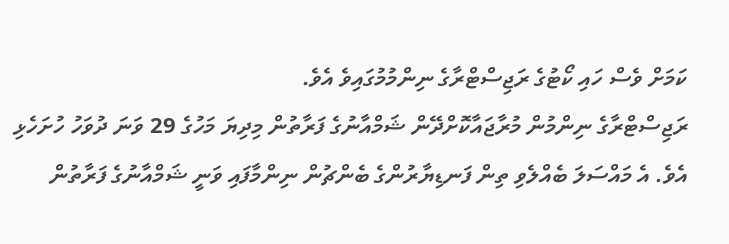ކަމަށް ވެސް ހައި ކޯޓުގެ ރަޖިސްޓްރާގެ ނިންމުމުގައިވެ އެވެ.
ރަޖިސްޓްރާގެ ނިންމުން މުރާޖައާކޮށްދޭން ޝަމްއާނުގެ ފަރާތުން މިދިޔަ މަހުގެ 29 ވަނަ ދުވަހު ހުށަހެޅި އެވެ. އެ މައްސަލަ ބެއްލެވި ތިން ފަނޑިޔާރުންގެ ބެންޗުން ނިންމާފައި ވަނީ ޝަމްއާނުގެ ފަރާތުން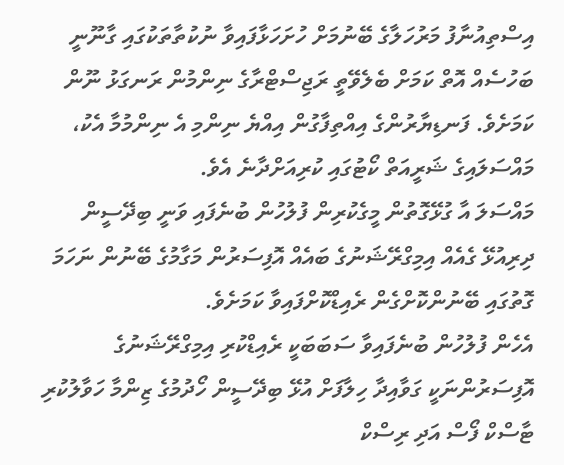އިސްތިއުނާފު މަރުހަލާގެ ބޭނުމަށް ހުށަހަޅާފައިވާ ނުކުތާތަކުގައި ގާނޫނީ ބަހުސެއް އޮތް ކަމަށް ބެލެވޭތީ ރަޖިސްޓްރާގެ ނިންމުން ރަނގަޅު ނޫން ކަމަށެވެ. ފަނޑިޔާރުންގެ އިއްތިފާގުން އިއްޔެ ނިންމި އެ ނިންމުމާ އެކު، މައްސަލައިގެ ޝަރީއަތް ކޯޓުގައި ކުރިއަށްދާނެ އެވެ.
މައްސަލަ އާ ގުޅޭގޮތުން މީގެކުރިން ފުލުހުން ބުނެފައި ވަނީ ބިދޭސީން ދިރިއުޅޭ ގެއެއް އިމިގްރޭޝަނުގެ ބައެއް އޮފިސަރުން މަގާމުގެ ބޭނުން ނަހަމަ ގޮތުގައި ބޭނުންކޮށްގެން ރެއިޑްކޮށްފައިވާ ކަމަށެވެ.
އެހެން ފުލުހުން ބުނެފައިވާ ސަބަބަކީ ރެއިޑްކުރި އިމިގްރޭޝަނުގެ އޮފިސަރުންނަކީ ގަވާއިދާ ހިލާފަށް އުޅޭ ބިދޭސީން ހޯދުމުގެ ޒިންމާ ހަވާލުކުރި ޓާސްކް ފޯސް އަދި ރިސްކް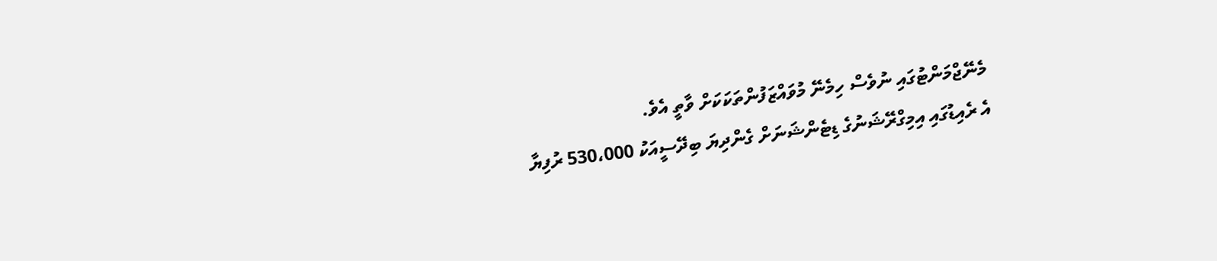މެނޭޖްމަންޓުގައި ނުވެސް ހިމެނޭ މުވައްޒަފުންތަކަކަށް ވާތީ އެވެ.
އެ ރެއިޑުގައި އިމިގްރޭޝަނުގެ ޑިޓެންޝަނަށް ގެންދިޔަ ބިދޭސީއަކު 530،000 ރުފިޔާ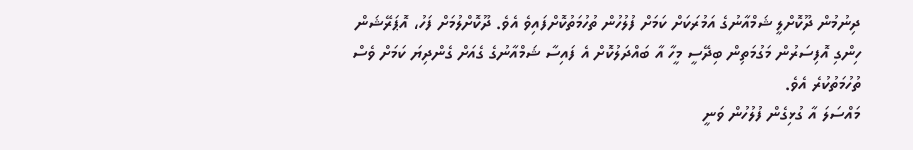ދިނުމުން ދޫކޮށްލީ ޝަމްއާނުގެ އަމުރަކަށް ކަމަށް ފުލުހުން ތުހުމަތުކޮށްފައިވެ އެވެ. ދޫކޮށްލުމަށް ފަހު، އޮޕަރޭޝަން ހިންގި އޮފިސަރުން މަގުމަތިން ބިދޭސީ މީހާ އާ ބައްދަލުކޮށް އެ ފައިސާ ޝަމްއާނުގެ ގެއަށް ގެންދިޔަ ކަމަށް ވެސް ތުހުމަތުކުރެ އެވެ.
މައްސަލަ އާ ގުޅިގެން ފުލުހުން ވަނީ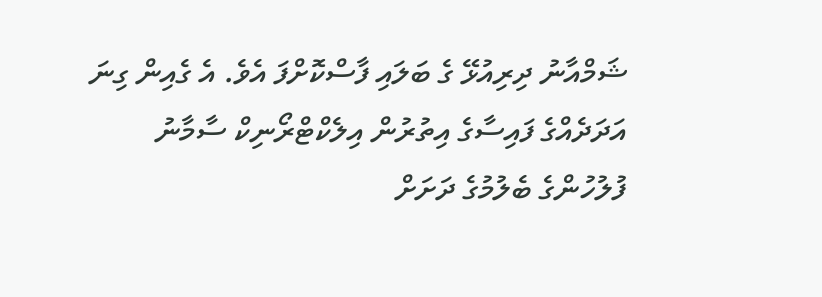ޝަމްއާނު ދިރިއުޅޭ ގެ ބަލައި ފާސްކޮށްފަ އެވެ. އެ ގެއިން ގިނަ އަދަދެއްގެ ފައިސާގެ އިތުރުން އިލެކްޓްރޯނިކް ސާމާނު ފުލުހުންގެ ބެލުމުގެ ދަށަށް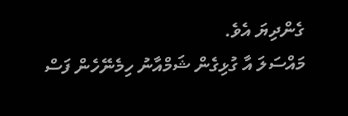ގެންދިޔަ އެވެ.
މައްސަލަ އާ ގުޅިގެން ޝަމްއާނު ހިމެނޭހެން ފަސް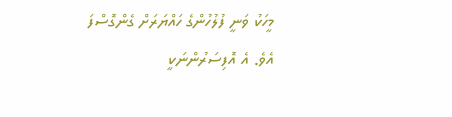މީހަކު ވަނީ ފުލުހުންގެ ހައްޔަރަށް ގެންގޮސްފަ އެވެ. އެ އޮފިސަރުންނަކީ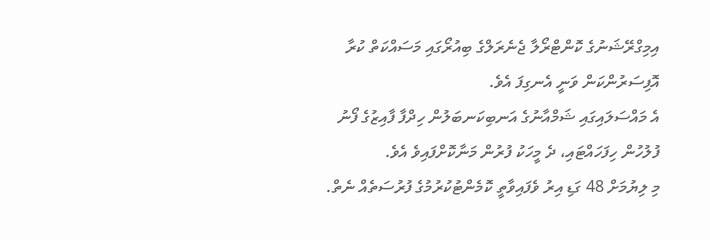އިމިގްރޭޝަނުގެ ކޮންޓްރޯލާ ޖެނެރަލްގެ ބިއުރޯގައި މަސައްކަތް ކުރާ އޮފިސަރުންކަން ވަނީ އެނގިފަ އެވެ.
އެ މައްސަލައިގައި ޝަމްއާނުގެ އަނބިކަނބަލުން ހިދްފާ ފާއިޒުގެ ފޯނު ފުލުހުން ހިފަހައްޓައި، ދެ މީހަކު ފުރުން މަނާކޮށްފައިވެ އެވެ.
މި ލިޔުމަށް 48 ގަޑި އިރު ވެފައިވާތީ ކޮމެންޓުކުރުމުގެ ފުރުސަތެއް ނެތް.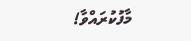މާފުކުރައްވާ!